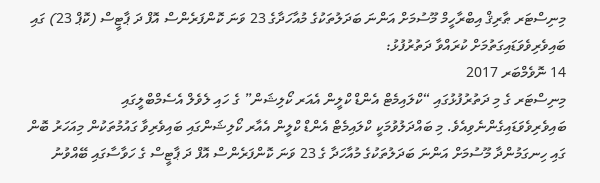މިނިސްޓަރ ޠާރިޤް އިބްރާހީމް މޫސުމަށް އަންނަ ބަދަލުތަކުގެ މުއާހަދާގެ 23 ވަނަ ކޮންފަރެންސް އޮފް ދަ ޕާޓީސް (ކޮޕް 23) ގައި ބައިވެރިވެވަޑައިގަތުމަށް ކުރައްވާ ދަތުރުފުޅު:
14 ނޮވެމްބަރ 2017
މިނިސްޓަރ ގެ މި ދަތުރުފުޅުގައި “ކްލައިމެޓް އެންޑް ކްލީން އެއަރ ކޯލިޝަން” ގެ ހައި ލެވެލް އެސެމްބްލީގައި ބައިވެރިވެވަޑައިގެންނެވިއެވެ. މި ބައްދަލުވުމަކީ ކްލައިމެޓް އެންޑް ކްލީން އެއާރ ކޯލިޝަންގައި ބައިވެރިވާ ގައުމުތަކުން މިއަހަރު ބޮން ގައި ހިނގަމުންދާ މޫސުމަށް އަންނަ ބަދަލުތަކުގެ މުއާހަދާ ގެ 23 ވަނަ ކޮންފަރެންސް އޮފް ދަ ޕާޓީސް ގެ ހަވާސާގައި ބޭއްވުނު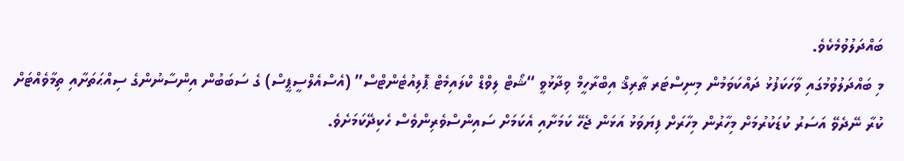ބައްދަލުވުމެކެވެ.
މި ބައްދަލުވުމުގައި ވާހަކަފުޅު ދައްކަވަމުން މިނިސްޓަރ ޠާރިޤް އިބްރާހީމް ވިދާޅުވީ “ޝޯޓް ލިވްޑް ކްލައިމެޓް ޕޮލިއުޓެންޓްސް” (އެސްއެލްސީޕީސް) ގެ ސަބަބުން އިންސާނުންގެ ސިއްޙަތަށާއި ތިމާވެއްޓަށް ކުރާ ނޭދެވޭ އަސަރު ކުޑަކުރުމަށް މިހާރުން މިހާރަށް ފިޔަވަޅު އަޅަން ޖެހޭ ކަމަށާއި އެކަމަށް ސައިންސްވެރިންވެސް ހެކިދޭކަމަށެވެ.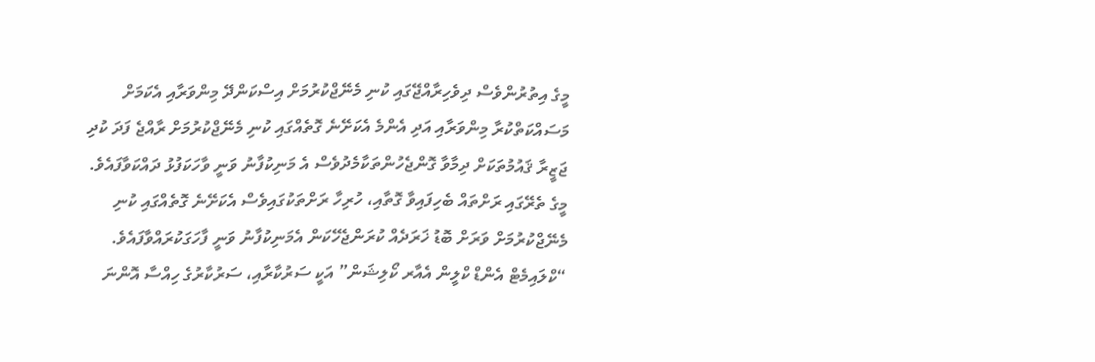މީގެ އިތުރުންވެސް ދިވެހިރާއްޖޭގައި ކުނި މެނޭޖްކުރުމަށް އިސްކަންދޭ މިންވަރާއި އެކަމަށް މަސައްކަތްކުރާ މިންވަރާއި އަދި އެންމެ އެކަށޭނެ ގޮތެއްގައި ކުނި މެނޭޖްކުރުމަށް ރާއްޖެ ފަދަ ކުދި ޖަޒީރާ ޤައުމުތަކަށް ދިމާވާ ގޮންޖެހުންތަކާމެދުވެސް އެ މަނިކުފާނު ވަނީ ވާހަކަފުޅު ދައްކަވާފައެވެ. މީގެ ތެރޭގައި ރަށްތައް ބެހިފައިވާ ގޮތާއި، ހުރިހާ ރަށްތަކުގައިވެސް އެކަށޭނެ ގޮތެއްގައި ކުނި މެނޭޖްކުރުމަށް ވަރަށް ބޮޑު ޚަރަދެއް ކުރަންޖެހޭކަން އެމަނިކުފާނު ވަނީ ފާހަގަކުރައްވާފައެވެ.
“ކްލައިމެޓް އެންޑް ކްލީން އެއާރ ކޯލިޝަން” އަކީ ސަރުކާރާއި، ސަރުކާރުގެ ހިއްސާ އޮންނަ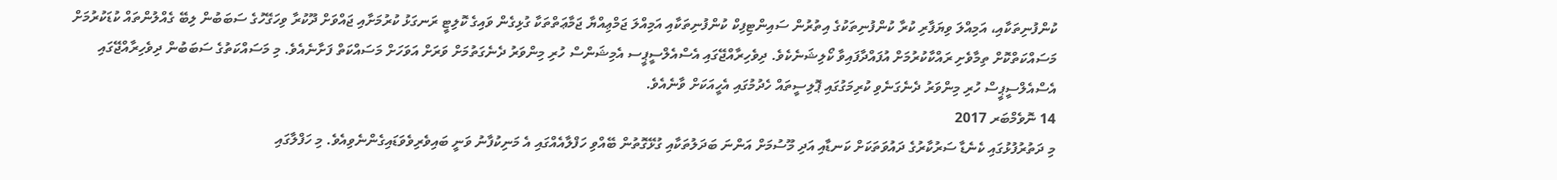ކުންފުނިތަކާއި، އަމިއްލަ ވިޔަފާރި ކުރާ ކުންފުނިތަކުގެ އިތުރުން ސައިންޓިފިކް ކުންފުނިތަކާއި އަމިއްލަ ޖަމްޢިއްޔާ ޖަމާޢަތްތަކާ ގުޅިގެން ވައިގެ ކޮލިޓީ ރަނގަޅު ކުރުމަށާއި ޖައްވަށް ދޫކުރާ ވިހަގޭހުގެ ސަބަބުން ލިބޭ ގެއްލުންތައް ކުޑަކުރުމަށް މަސައްކަތްކޮށް ތިމާވެށި ރައްކާކުރުމަށް އުފައްދާފައިވާ ކޯލިޝަނެކެވެ. ދިވެހިރާއްޖޭގައި އެސްއެލްސީޕީސ އެމިޝަންސް ހުރި މިންވަރު ދެނެގަތުމަށް ވަރަށް އަވަހަށް މަސައްކަތް ފަށާނެއެވެ. މި މަސައްކަތުގެ ސަބަބުން ދިވެހިރާއްޖޭގައި އެސްއެލްސީޕީސް ހުރި މިންވަރު ދެނެގަނެވި ކުރިމަގުގައި ޕޮލިސީތައް ހެދުމުގައި އެހީއަކަށް ވާނެއެވެ.
14 ނޮވެމްބަރ 2017
މި ދަތުރުފުޅުގައި ކެނެޑާ ސަރުކާރުގެ ދައުވަތަކަށް ކަނޑާއި އަދި މޫސުމަށް އަންނަ ބަދަލުތަކާއި ގުޅޭގޮތުން ބޭއްވި ހަފްލާއެއްގައި އެ މަނިކުފާނު ވަނީ ބައިވެރިވެވަޑައިގެންނެވިއެވެ. މި ހަފްލާގައި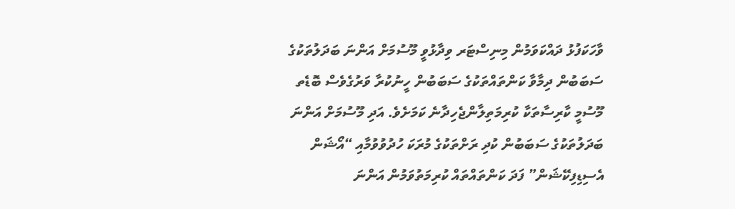ވާހަކަފުޅު ދައްކަވަމުން މިނިސްޓަރ ވިދާޅުވީ މޫސުމަށް އަންނަ ބަދަލުތަކުގެ ސަބަބުން ދިމާވާ ކަންތައްތަކުގެ ސަބަބުން ހީނުކުރާ ވަރުގެވެސް ބޮޑެތ މޫސުމީ ކާރިސާތަކާ ކުރިމަތިލާންޖެހިދާނެ ކަމަށެވެ. އަދި މޫސުމަށް އަންނަ ބަދަލުތަކުގެ ސަބަބުން ކުދި ރަށްތަކުގެ މުރަކަ ހުދުވުވުމާއި “އޯޝަން އެސިޑިފިކޭޝަން” ފަދަ ކަންތައްތައް ކުރިމަތުވަމުން އަންނަ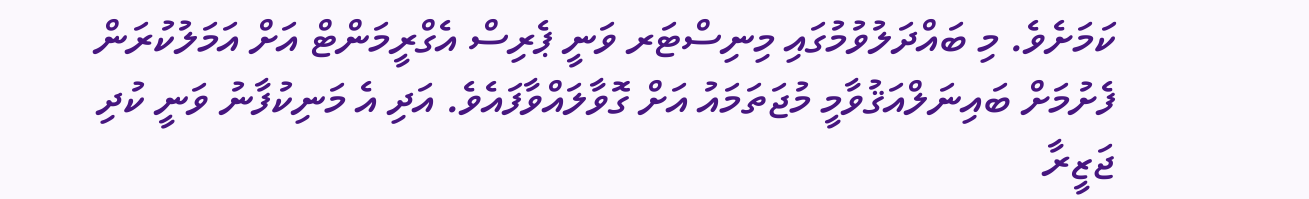ކަމަށެވެ. މި ބައްދަލުވުމުގައި މިނިސްޓަރ ވަނީ ޕެރިސް އެގްރީމަންޓް އަށް އަމަލުކުރަން ފެށުމަށް ބައިނަލްއަޤުވާމީ މުޖަތަމައު އަށް ގޮވާލައްވާފައެވެ. އަދި އެ މަނިކުފާނު ވަނީ ކުދި ޖަޒީރާ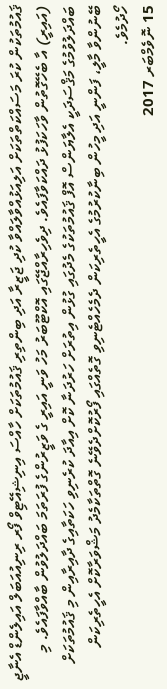ޤައުމުތަކުން ކުރަ މަސައްކަތްތަކަށް އަލިއަޅުއްވާލައްވާ ކުދި ޖަޒީރާ އަދި ބިންތިރި ޤައުމުތަކަށް ހާއްސަ އިނިޝިއޭޓިވް ފޯރ ރިނިއުއަބަލް އައިލެންޑް އެނާޖީ (އައިރީ) އާ ބެހޭގޮތުން ވާހަކަފުޅު ދައްކަވާފައެވެ. ދިވެހިރާއްޖޭގައި އޮކްޓޫބަރު މަހު ވަނީ އައިރީ ގެ ވަޒީރުންގެ ފުރަތަމަ ބައްދަލުވުން ބާއްވާފައެވެ. މި ބައްދަލުވުމުގެ މަޤްސަދަކީ އެލާޔަންސް އޮފް ޤައުމުތަކުގެ މެދުގައި ގުޅުން އިތުރަށް ހަރުދަނާ ކޮށް އިއާދަ ކުރެނިވި ހަކަތާއިގެ ދާއިރާއިން މި ޤައުމުތަކަށް ބޭނުންވާ މާލީ، ފަންނީ އަދި މީހުން ބިނާކުރުމުގެ އެހީތެރިކަން ދެމެހެއްޓެނިވި ގޮތެއްގައި ފޯރުކޮށްދެވޭނެ ގޮތްތަކާމެދު މަޝްވަރާކޮށް އެހީތެރިކަން ހޯދުމެވެ.
15 ނޮވެމްބަރ 2017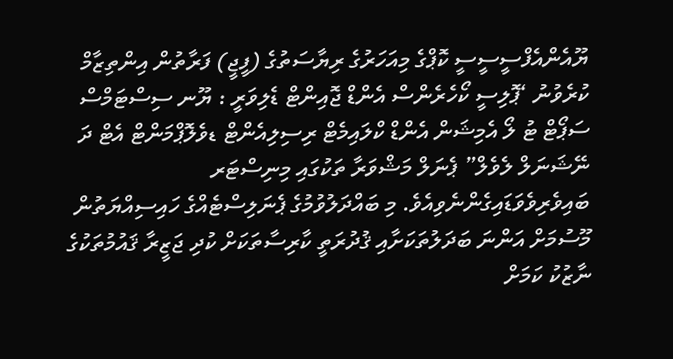ޔޫއެންއެފްސީސީސީ ކޮޕްގެ މިއަހަރުގެ ރިޔާސަތުގެ (ފީޖީ) ފަރާތުން އިންތިޒާމް ކުރެވުނު ‘ޕޮލިސީ ކޯހެރެންސް އެންޑް ޖޮއިންޓް ޑެލިވަރީ : ޔޫނ ސިސްޓަމްސް ސަޕޯޓް ޓު ލޯ އެމިޝަން އެންޑް ކްލައިމެޓް ރިސިލިއެންޓް ޑވެލޮޕްމަންޓް އެޓް ދަ ނޭޝަނަލް ލެވެލް” ޕެނަލް މަޝްވަރާ ތަކުގައި މިނިސްޓަރ ބައިވެރިވެވަޑައިގެންނެވިއެވެ. މި ބައްދަލުވުމުގެ ޕެނަލިސްޓެއްގެ ހައިސިއްޔަތުން މޫސުމަށް އަންނަ ބަދަލުތަކަށާއި ޤުދުރަތީ ކާރިސާތަކަށް ކުދި ޖަޒީރާ ޤައުމުތަކުގެ ނާޒުކު ކަމަށް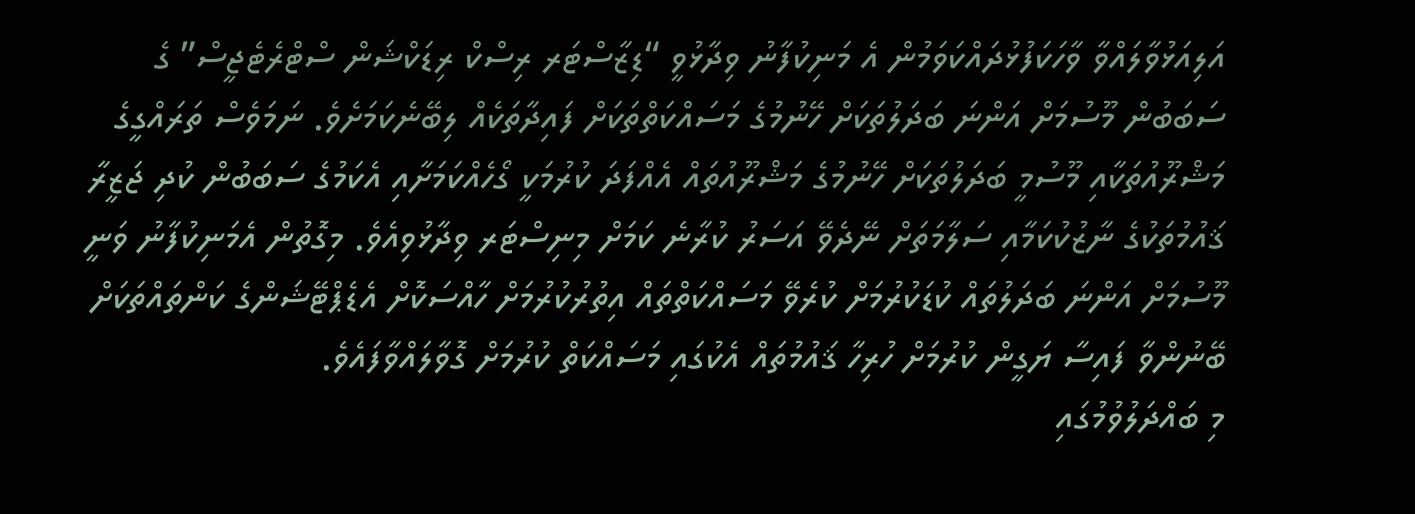އަލިއަޅުވާލައްވާ ވާހަކަފުޅުދައްކަވަމުން އެ މަނިކުފާނު ވިދާޅުވީ “ޑިޒާސްޓަރ ރިސްކް ރިޑަކްޝަން ސްޓްރެޓެޖީސް” ގެ ސަބަބުން މޫސުމަށް އަންނަ ބަދަލުތަކަށް ހޭނުމުގެ މަސައްކަތްތަކަށް ފައިދާތަކެއް ލިބޭނެކަމަށެވެ. ނަމަވެސް ތަރައްގީގެ މަޝްރޫއުތަކާއި މޫސުމީ ބަދަލުތަކަށް ހޭނުމުގެ މަޝްރޫއުތައް އެއްފަދަ ކުރުމަކީ ގޯހެއްކަމަށާއި އެކަމުގެ ސަބަބުން ކުދި ޖަޒީރާ ޤައުމުތަކުގެ ނާޒުކުކަމާއި ސަލާމަތަށް ނޭދެވޭ އަސަރު ކުރާނެ ކަމަށް މިނިސްޓަރ ވިދާޅުވިއެވެ. މިގޮތުން އެމަނިކުފާނު ވަނީ މޫސުމަށް އަންނަ ބަދަލުތައް ކުޑަކުރުމަށް ކުރެވޭ މަސައްކަތްތައް އިތުރުކުރުމަށް ހާއްސަކޮށް އެޑެޕްޓޭޝަންގެ ކަންތައްތަކަށް ބޭނުންވާ ފައިސާ ޔަގީން ކުރުމަށް ހުރިހާ ޤައުމުތައް އެކުގައި މަސައްކަތް ކުރުމަށް ގޮވާލައްވާފައެވެ.
މި ބައްދަލުވުމުގައި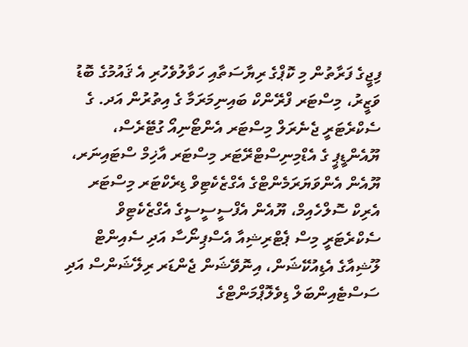ފިޖީގެ ފަރާތުން މި ކޮޕްގެ ރިޔާސަތާއި ހަވާލުވެހުރި އެ ޤައުމުގެ ބޮޑު ވަޒީރު، މިސްޓަރ ފްރޭންކް ބައިނިމަރަމާ ގެ އިތުރުން އަދ. ގެ ސެކްރެޓަރީ ޖެނެރަލް މިސްޓަރ އެންޓޯނިއޯ ގުޓޭރެސް، ޔޫއެންޑީޕީ ގެ އެޑްމިނިސްޓްރޭޓަރ މިސްޓަރ އާޚިމް ސްޓައިނަރ، ޔޫއެން އެންވަޔަރަމެންޓްގެ އެގްޒެކެޓިވް ޑިރެކްޓަރ މިސްޓަރ އެރިކް ސޮލްހެއިމް، ޔޫއެން އެފްސީސީސީގެ އެގްޒެކެޓިވް ސެކްރެޓަރީ މިސް ޕެޓްރިޝިއާ އެސްޕިނޯސާ އަދި ސެއިންޓް ލޫޝިއާގެ އެޑިއުކޭޝަން، އިނޮވޭޝަން ޖެންޑަރ ރިލޭޝަންސް އަދި ސަސްޓެއިންބަލް ޑިވެލޮޕްމަންޓްގެ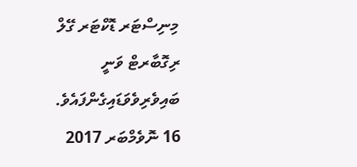މިނިސްޓަރ ޑޮކްޓަރ ގޭލް ރިގޮބާރޓް ވަނީ ބައިވެރިވެވަޑައިގެންފައެވެ.
16 ނޮވެމްބަރ 2017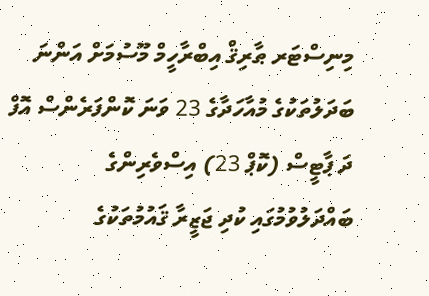މިނިސްޓަރ ޠާރިޤް އިބްރާހީމް މޫސުމަށް އަންނަ ބަދަލުތަކުގެ މުއާހަދާގެ 23 ވަނަ ކޮންފަރެންސް އޮފް ދަ ޕާޓީސް (ކޮޕް 23) އިސްވެރިންގެ ބައްދަލުވުމުގައި ކުދި ޖަޒީރާ ޤައުމުތަކުގެ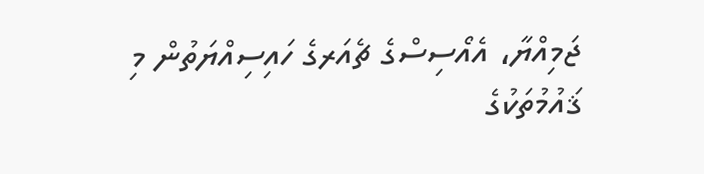ޖަމިއްޔާ، އެއޯސިސްގެ ޗެއަރގެ ހައިސިއްޔަތުން މި ޤައުމުތަކުގެ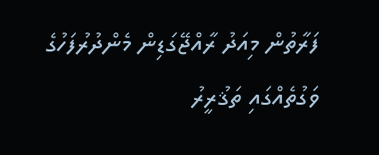ފަރާތުން މިއަދު ރާއްޖޭގަޑިން މެންދުރުފަހުގެ ވަގުތެއްގައި ތަޤުރީރު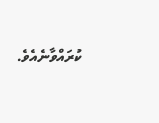ކުރައްވާނެއެވެ.